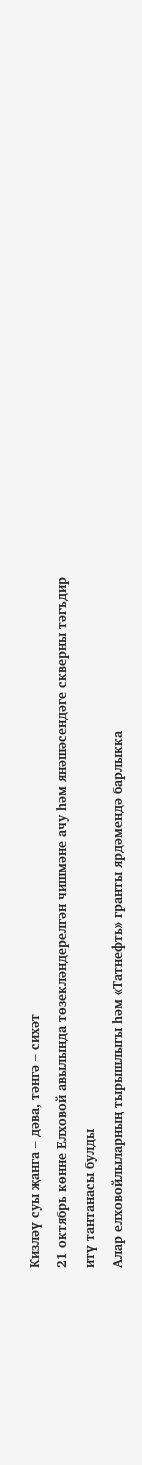Кизләү суы җанга – дәва, тәнгә – сихәт
21 октябрь көнне Елховой авылында төзекләндерелгән чишмәне ачу һәм янәшәсендәге скверны тәгъдир итү тантанасы булды
Алар елховойлыларның тырышлыгы һәм «Татнефть» гранты ярдәмендә барлыкка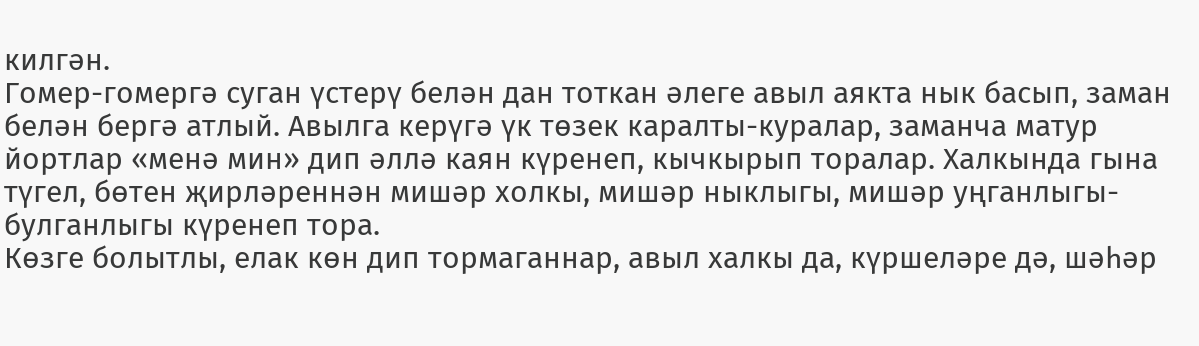килгән.
Гомер-гомергә суган үстерү белән дан тоткан әлеге авыл аякта нык басып, заман белән бергә атлый. Авылга керүгә үк төзек каралты-куралар, заманча матур йортлар «менә мин» дип әллә каян күренеп, кычкырып торалар. Халкында гына түгел, бөтен җирләреннән мишәр холкы, мишәр ныклыгы, мишәр уңганлыгы-булганлыгы күренеп тора.
Көзге болытлы, елак көн дип тормаганнар, авыл халкы да, күршеләре дә, шәһәр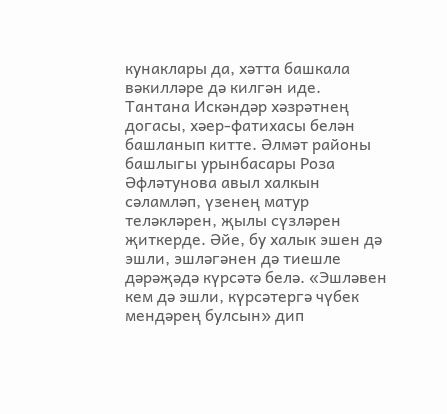кунаклары да, хәтта башкала вәкилләре дә килгән иде.
Тантана Искәндәр хәзрәтнең догасы, хәер-фатихасы белән башланып китте. Әлмәт районы башлыгы урынбасары Роза Әфләтунова авыл халкын сәламләп, үзенең матур теләкләрен, җылы сүзләрен җиткерде. Әйе, бу халык эшен дә эшли, эшләгәнен дә тиешле дәрәҗәдә күрсәтә белә. «Эшләвен кем дә эшли, күрсәтергә чүбек мендәрең булсын» дип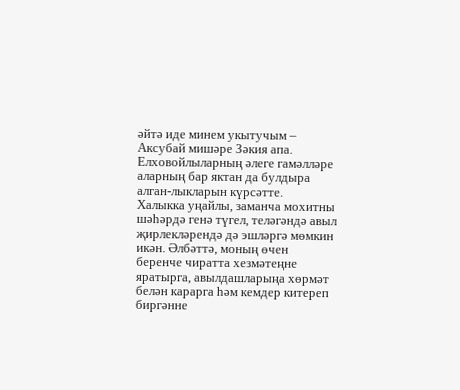әйтә иде минем укытучым – Аксубай мишәре Зәкия апа. Елховойлыларның әлеге гамәлләре аларның бар яктан да булдыра алган-лыкларын күрсәтте.
Халыкка уңайлы, заманча мохитны шәһәрдә генә түгел, теләгәндә авыл җирлекләрендә дә эшләргә мөмкин икән. Әлбәттә, моның өчен беренче чиратта хезмәтеңне яратырга, авылдашларыңа хөрмәт белән карарга һәм кемдер китереп биргәнне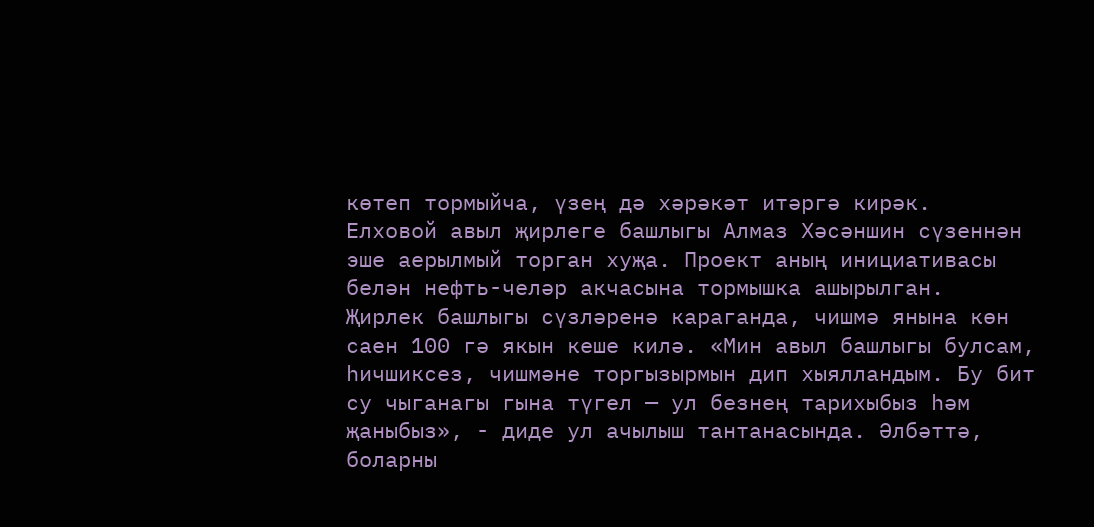көтеп тормыйча, үзең дә хәрәкәт итәргә кирәк.
Елховой авыл җирлеге башлыгы Алмаз Хәсәншин сүзеннән эше аерылмый торган хуҗа. Проект аның инициативасы белән нефть-челәр акчасына тормышка ашырылган.
Җирлек башлыгы сүзләренә караганда, чишмә янына көн саен 100 гә якын кеше килә. «Мин авыл башлыгы булсам, һичшиксез, чишмәне торгызырмын дип хыялландым. Бу бит су чыганагы гына түгел — ул безнең тарихыбыз һәм җаныбыз», - диде ул ачылыш тантанасында. Әлбәттә, боларны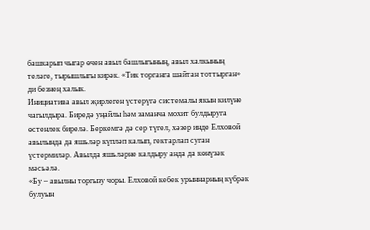башкарып чыгар өчен авыл башлыгының, авыл халкының теләге, тырышлыгы кирәк. «Тик торганга шайтан тоттырган» ди безнең халык.
Инициатива авыл җирлеген үстерүгә системалы якын килүне чагылдыра. Биредә уңайлы һәм заманча мохит булдыруга өстенлек бирелә. Беркемгә дә сер түгел, хәзер инде Елховой авылында да яшьләр күпләп калып, гектарлап суган үстермиләр. Авылда яшьләрне калдыру анда да көнүзәк мәсьәлә.
«Бу – авылны торгызу чоры. Елховой кебек урыннарның күбрәк булуын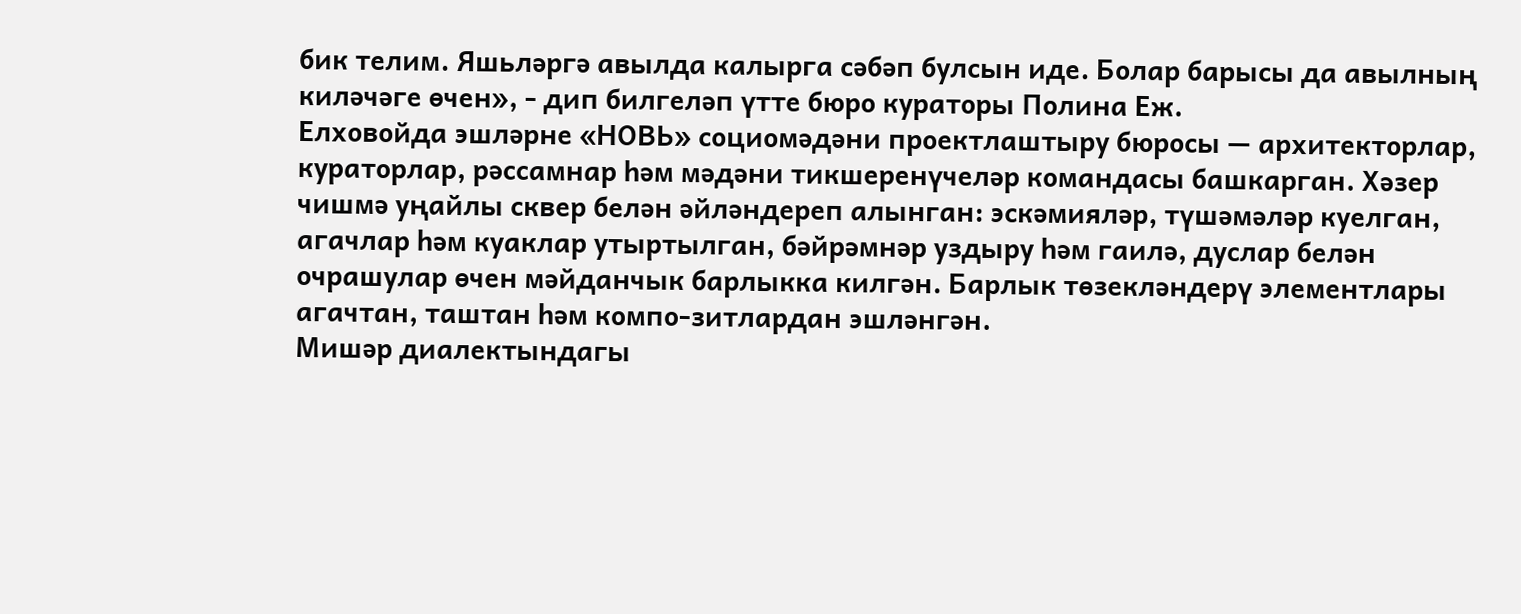бик телим. Яшьләргә авылда калырга сәбәп булсын иде. Болар барысы да авылның киләчәге өчен», - дип билгеләп үтте бюро кураторы Полина Еж.
Елховойда эшләрне «НОВЬ» социомәдәни проектлаштыру бюросы — архитекторлар, кураторлар, рәссамнар һәм мәдәни тикшеренүчеләр командасы башкарган. Хәзер чишмә уңайлы сквер белән әйләндереп алынган: эскәмияләр, түшәмәләр куелган, агачлар һәм куаклар утыртылган, бәйрәмнәр уздыру һәм гаилә, дуслар белән очрашулар өчен мәйданчык барлыкка килгән. Барлык төзекләндерү элементлары агачтан, таштан һәм компо-зитлардан эшләнгән.
Мишәр диалектындагы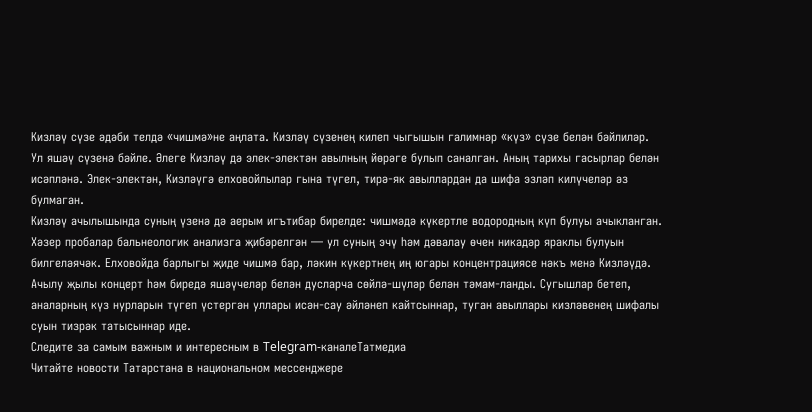Кизләү сүзе әдәби телдә «чишмә»не аңлата. Кизләү сүзенең килеп чыгышын галимнәр «күз» сүзе белән бәйлиләр. Ул яшәү сүзенә бәйле. Әлеге Кизләү дә элек-электән авылның йөрәге булып саналган. Аның тарихы гасырлар белән исәпләнә. Элек-электән, Кизләүгә елховойлылар гына түгел, тирә-як авыллардан да шифа эзләп килүчеләр әз булмаган.
Кизләү ачылышында суның үзенә дә аерым игътибар бирелде: чишмәдә күкертле водородның күп булуы ачыкланган. Хәзер пробалар бальнеологик анализга җибәрелгән — ул суның эчү һәм дәвалау өчен никадәр яраклы булуын билгеләячәк. Елховойда барлыгы җиде чишмә бар, ләкин күкертнең иң югары концентрациясе нәкъ менә Кизләүдә.
Ачылу җылы концерт һәм биредә яшәүчеләр белән дусларча сөйлә-шүләр белән тәмам-ланды. Сугышлар бетеп, аналарның күз нурларын түгеп үстергән уллары исән-сау әйләнеп кайтсыннар, туган авыллары кизләвенең шифалы суын тизрәк татысыннар иде.
Следите за самым важным и интересным в Telegram-каналеТатмедиа
Читайте новости Татарстана в национальном мессенджере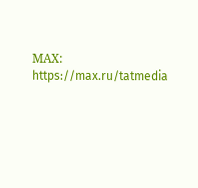MАХ: https://max.ru/tatmedia